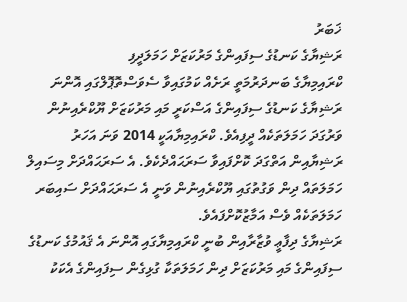ޚަބަރު
ރަޝިޔާގެ ކަނޑުގެ ސިފައިންގެ މަރުކަޒަށް ހަމަލަދީފި
ކްރައިމިޔާގެ ބަނދަރުމަތީ ރަށެއް ކަމުގައިވާ ސެވަސްތޮޕޮލްގައި އޮންނަ ރަޝިޔާގެ ކަނޑުގެ ސިފައިންގެ އަސްކަރީ މައި މަރުކަޒަށް ޔޫކްރެއިނުން ވަރުގަދަ ހަމަލަތަކެއް ދީފިއެވެ. ކްރައިމިޔާއަކީ 2014 ވަނަ އަހަރު ރަޝިޔާއިން އަތްގަދަ ކޮށްފައިވާ ސަރަޙައްދެކެވެ. އެ ސަރަޙައްދަށް މިސައިލް ހަމަލަތައް ދިން ވަގުތުގައި ޔޫކްރެއިނުން ވަނީ އެ ސަރަޙައްދަށް ސައިބަރ ހަމަލަތަކެއް ވެސް އަމާޒުކޮށްފައެވެ.
ރަޝިޔާގެ ދިފާޢީ ވުޒާރާއިން ބުނީ ކްރައިމިޔާގައި އޮންނަ އެ ޤައުމުގެ ކަނޑުގެ ސިފައިންގެ މައި މަރުކަޒަށް ދިން ހަމަލަތަކާ ގުޅިގެން ސިފައިންގެ އެކަކު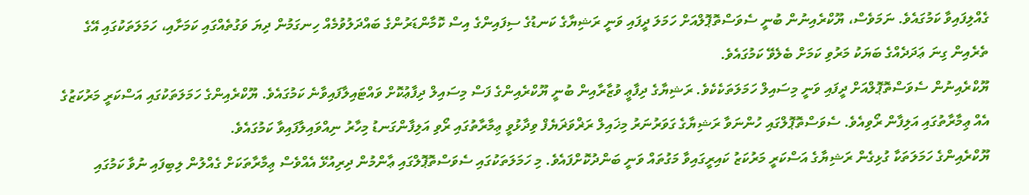ގެއްލިފައިވާ ކަމުގައެވެ. ނަމަވެސް، ޔޫކްރެއިނުން ބުނީ ސެވަސްތޮޕޮލްއަށް ހަމަލަ ދީފައި ވަނީ ރަޝިޔާގެ ކަނޑުގެ ސިފައިންގެ އިސް ކޮމާންޑަރުންގެ ބައްދަލުވުމެއް ހިނގަމުން ދިޔަ ވަގުތެއްގައި ކަމަށާއި، ހަމަލަތަކުގައި އޭގެ ތެރެއިން ގިނަ ޢަދަދެއްގެ ބަޔަކު މަރުވި ކަމަށް ބެލެވޭ ކަމުގައެވެ.
ޔޫކްރެއިނުން ސެވަސްތޮޕޮލްއަށް ދީފައި ވަނީ މިސައިލް ހަމަލަތަކެކެވެ. ރަޝިޔާގެ ދިފާޢީ ވުޒާރާއިން ބުނީ ޔޫކްރެއިންގެ ފަސް މިސައިލް ދިފާޢުކޮށް ވައްޓައިލާފައިވާނެ ކަމުގައެވެ. ޔޫކްރެއިންގެ ހަމަލަތަކުގައި އަސްކަރީ މަރުކަޒުގެ އެއް ޢިމާރާތުގައި އަލިފާން ރޯވިއެވެ. ސެވަސްތޮޕޮލްގައި ހުންނަވާ ރަޝިޔާގެ ގަވަރުނަރު މިޚައިލް ރަޜްވަޜަޔެފް ވިދާޅުވީ ޢިމާރާތުގައި ރޯވި އަލިފާންގަނޑު މިހާރު ނިއްވައިލާފައިވާ ކަމުގައެވެ.
ޔޫކްރެއިންގެ ހަމަލަތަކާ ގުޅިގެން ރަޝިޔާގެ އަސްކަރީ މަރުކަޒު ކައިރީގައިވާ މަގުތައް ވަނީ ބަންދުކޮށްފައެވެ. މި ހަމަލަތަކުގައި ސެވަސްތޮޕޮލްގައި ޢާންމުން ދިރިއުޅޭ އެއްވެސް ޢިމާރާތަކަށް ގެއްލުން ލިބިފައި ނުވާ ކަމުގައި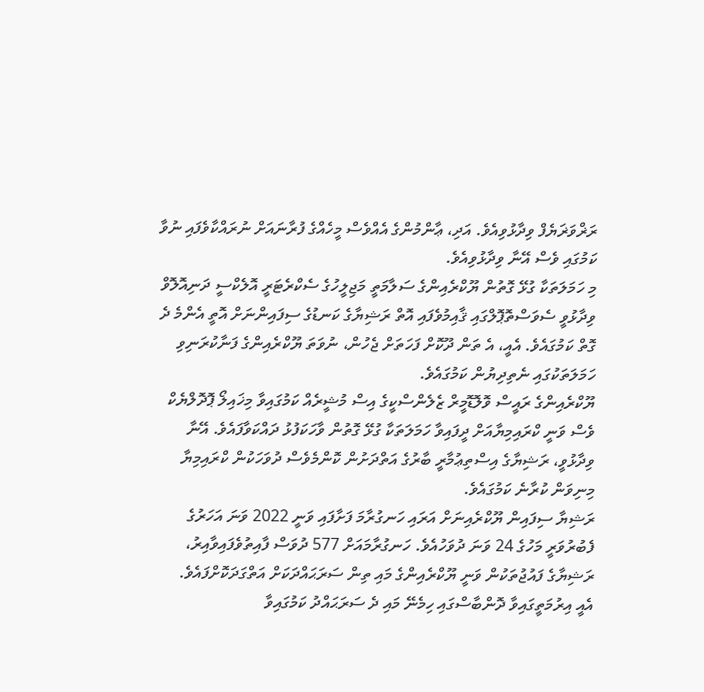ރަޜްވަޜަޔެފް ވިދާޅުވިއެވެ. އަދި، ޢާންމުންގެ އެއްވެސް މީހެއްގެ ފުރާނައަށް ނުރައްކާވެފައި ނުވާ ކަމުގައި ވެސް އޭނާ ވިދާޅުވިއެވެ.
މި ހަމަލަތަކާ ގުޅޭ ގޮތުން ޔޫކްރެއިންގެ ސަލާމަތީ މަޖިލީހުގެ ސެކްރެޓަރީ އޮލެކްސީ ދަނިއޮލޮވް ވިދާޅުވީ ސެވަސްތޮޕޮލްގައި ޤާއިމުވެފައި އޮތް ރަޝިޔާގެ ކަނޑުގެ ސިފައިންނަށް އޮތީ އެންމެ ދެ ގޮތް ކަމުގައެވެ. އެއީ، އެ ތަން ދޫކޮށް ފަހަތަށް ޖެހުން، ނުވަތަ ޔޫކްރެއިންގެ ފަނާކުރަނިވި ހަމަލަތަކުގައި ނެތިދިޔުން ކަމުގައެވެ.
ޔޫކްރެއިންގެ ރައީސް ވޮލޮޑޮމީރް ޒެލެންސްކީގެ އިސް މުޝީރެއް ކަމުގައިވާ މިޚައިލޯ ޕޮދޮލްޔެކް ވެސް ވަނީ ކްރައިމިޔާއަށް ދީފައިވާ ހަމަލަތަކާ ގުޅޭ ގޮތުން ވާހަކަފުޅު ދައްކަވާފައެވެ. އޭނާ ވިދާޅުވީ، ރަޝިޔާގެ އިސްތިޢުމާރީ ބާރުގެ އަތްދަށުން ކޮންމެވެސް ދުވަހަކުން ކްރައިމިޔާ މިނިވަން ކުރާނެ ކަމުގައެވެ.
ރަޝިޔާ ސިފައިން ޔޫކްރެއިނަށް އަރައި ހަނގުރާމަ ފަށާފައި ވަނީ 2022 ވަނަ އަހަރުގެ ފެބުރުވަރީ މަހުގެ 24 ވަނަ ދުވަހުއެވެ. ހަނގުރާމައަށް 577 ދުވަސް ފާއިތުވެފައިވާއިރު، ރަޝިޔާގެ ފައުޖުތަކުން ވަނީ ޔޫކްރެއިންގެ މައި ތިން ސަރަޙައްދަކަށް އަތްގަދަކޮށްފައެވެ.
އެއީ އިރުމަތީގައިވާ ދޮންބާސްގައި ހިމެނޭ މައި ދެ ސަރަޙައްދު ކަމުގައިވާ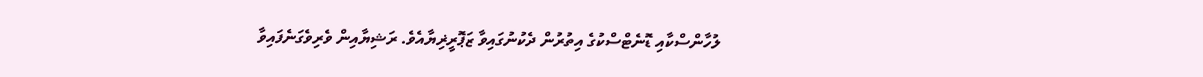ލުހާންސްކާއި ޑޮނެޓްސްކުގެ އިތުރުން ދެކުނުގައިވާ ޒަޕޮރީޜިޔާއެވެ. ރަޝިޔާއިން ވެރިވެގަނެފައިވާ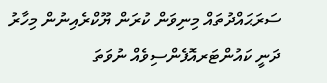ސަރަޙައްދުތައް މިނިވަން ކުރަން ޔޫކްރެއިނުން މިހާރު ދަނީ ކައުންޓަރއޮފެންސިވެއް ނުވަތަ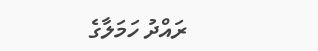ރައްދު ހަމަލާގެ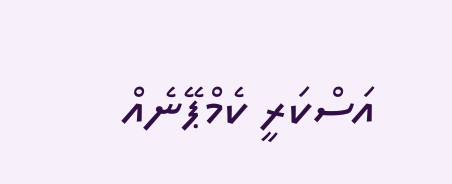އަސްކަރީ ކެމްޕޭނެއް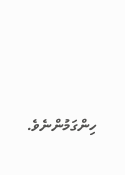ހިންގަމުންނެވެ.